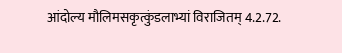आंदोल्य मौलिमसकृत्कुंडलाभ्यां विराजितम् 4.2.72.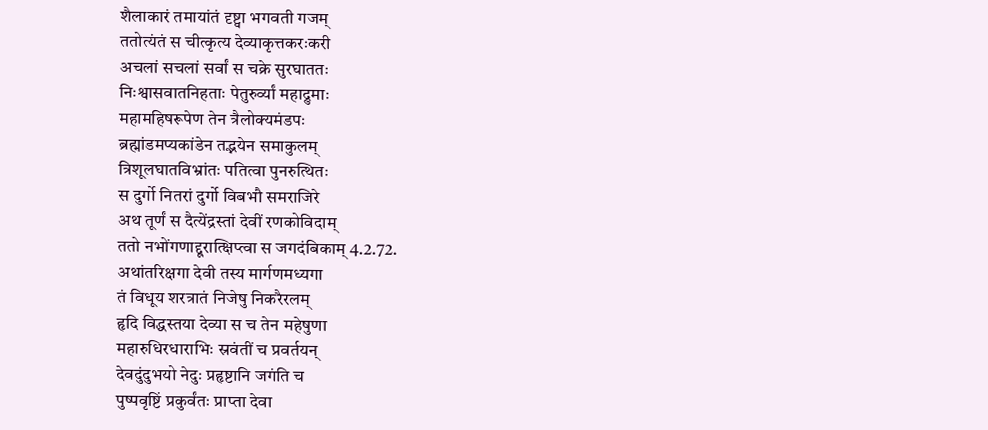शैलाकारं तमायांतं दृष्ट्वा भगवती गजम्
ततोत्यंतं स चीत्कृत्य देव्याकृत्तकरःकरी
अचलां सचलां सर्वां स चक्रे सुरघाततः
निःश्वासवातनिहताः पेतुरुर्व्यां महाद्रुमाः
महामहिषरूपेण तेन त्रैलोक्यमंडपः
ब्रह्मांडमप्यकांडेन तद्भयेन समाकुलम्
त्रिशूलघातविभ्रांतः पतित्वा पुनरुत्थितः
स दुर्गो नितरां दुर्गो विबभौ समराजिरे
अथ तूर्णं स दैत्येंद्रस्तां देवीं रणकोविदाम्
ततो नभोंगणाद्दूरात्क्षिप्त्वा स जगदंबिकाम् 4.2.72.
अथांतरिक्षगा देवी तस्य मार्गणमध्यगा
तं विधूय शरत्रातं निजेषु निकरैरलम्
हृदि विद्धस्तया देव्या स च तेन महेषुणा
महारुधिरधाराभिः स्रवंतीं च प्रवर्तयन्
देवदुंदुभयो नेदुः प्रहृष्टानि जगंति च
पुष्पवृष्टिं प्रकुर्वंतः प्राप्ता देवा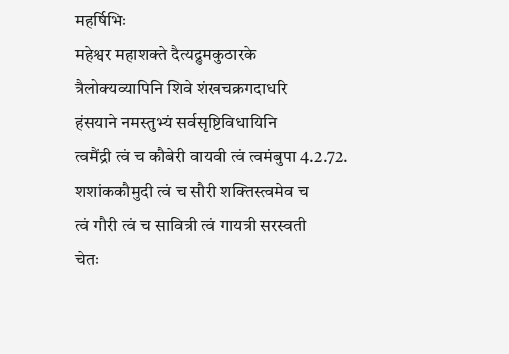महर्षिभिः
महेश्वर महाशक्ते दैत्यद्रुमकुठारके
त्रैलोक्यव्यापिनि शिवे शंखचक्रगदाधरि
हंसयाने नमस्तुभ्यं सर्वसृष्टिविधायिनि
त्वमैंद्री त्वं च कौबेरी वायवी त्वं त्वमंबुपा 4.2.72.
शशांककौमुदी त्वं च सौरी शक्तिस्त्वमेव च
त्वं गौरी त्वं च सावित्री त्वं गायत्री सरस्वती
चेतः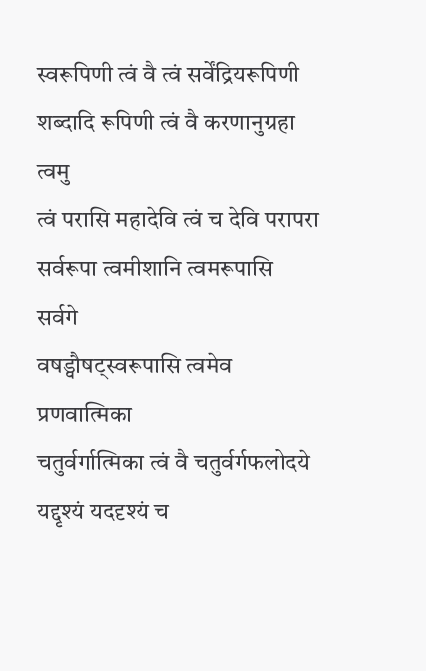स्वरूपिणी त्वं वै त्वं सर्वेंद्रियरूपिणी
शब्दादि रूपिणी त्वं वै करणानुग्रहा त्वमु
त्वं परासि महादेवि त्वं च देवि परापरा
सर्वरूपा त्वमीशानि त्वमरूपासि सर्वगे
वषड्वौषट्स्वरूपासि त्वमेव प्रणवात्मिका
चतुर्वर्गात्मिका त्वं वै चतुर्वर्गफलोदये
यद्दृश्यं यददृश्यं च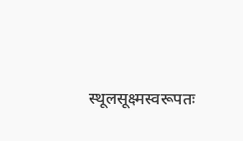स्थूलसूक्ष्मस्वरूपतः